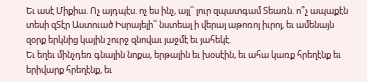Եւ ասէ Միքիա. Ոչ այդպէս. ոչ ես ինչ, այլ՝՝ լուր զպատգամ Տեառն. ո՞չ ապաքէն տեսի զՏէր Աստուած Իսրայելի՝՝ նստեալ ի վերայ աթոռոյ իւրոյ, եւ ամենայն զօրք երկնից կային շուրջ զնովաւ յաջմէ եւ յահեկէ.
Եւ եղեւ մինչդեռ գնային նոքա, երթային եւ խօսէին, եւ ահա կառք հրեղէնք եւ երիվարք հրեղէնք, եւ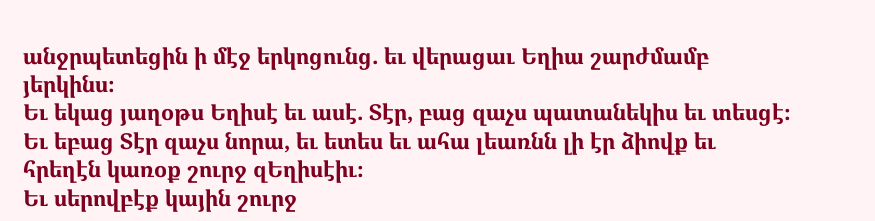անջրպետեցին ի մէջ երկոցունց. եւ վերացաւ Եղիա շարժմամբ յերկինս։
Եւ եկաց յաղօթս Եղիսէ եւ ասէ. Տէր, բաց զաչս պատանեկիս եւ տեսցէ։ Եւ եբաց Տէր զաչս նորա, եւ ետես եւ ահա լեառնն լի էր ձիովք եւ հրեղէն կառօք շուրջ զԵղիսէիւ։
Եւ սերովբէք կային շուրջ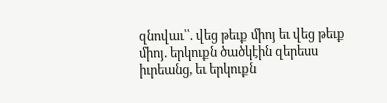զնովաւ՝՝. վեց թեւք միոյ եւ վեց թեւք միոյ. երկուքն ծածկէին զերեսս իւրեանց, եւ երկուքն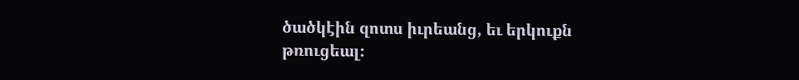ծածկէին զոտս իւրեանց, եւ երկուքն թռուցեալ։